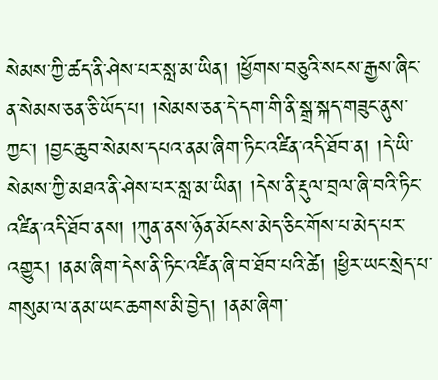སེམས་ཀྱི་ཚད་ནི་ཤེས་པར་སླ་མ་ཡིན། །ཕྱོགས་བཅུའི་སངས་རྒྱས་ཞིང་ན་སེམས་ཅན་ཅི་ཡོད་པ། །སེམས་ཅན་དེ་དག་གི་ནི་སྒྲ་སྐད་གཟུང་ནུས་ཀྱང་། །བྱང་ཆུབ་སེམས་དཔའ་ནམ་ཞིག་ཏིང་འཛིན་འདི་ཐོབ་ན། །དེ་ཡི་སེམས་ཀྱི་མཐའ་ནི་ཤེས་པར་སླ་མ་ཡིན། །དེས་ནི་རྡུལ་བྲལ་ཞི་བའི་ཏིང་འཛིན་འདི་ཐོབ་ནས། །ཀུན་ནས་ཉོན་མོངས་མེད་ཅིང་གོས་པ་མེད་པར་འགྱུར། །ནམ་ཞིག་དེས་ནི་ཏིང་འཛིན་ཞི་བ་ཐོབ་པའི་ཚེ། །ཕྱིར་ཡང་སྲེད་པ་གསུམ་ལ་ནམ་ཡང་ཆགས་མི་བྱེད། །ནམ་ཞིག་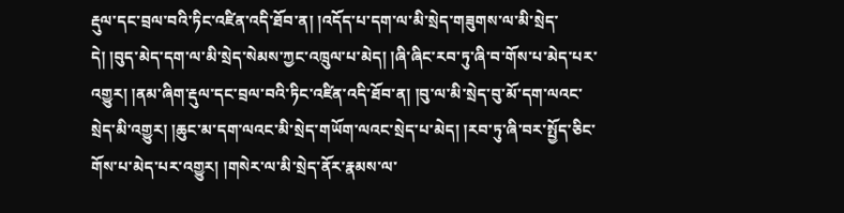རྡུལ་དང་བྲལ་བའི་ཏིང་འཛིན་འདི་ཐོབ་ན། །འདོད་པ་དག་ལ་མི་སྲེད་གཟུགས་ལ་མི་སྲེད་དེ། །བུད་མེད་དག་ལ་མི་སྲེད་སེམས་ཀྱང་འཁྲུལ་པ་མེད། །ཞི་ཞིང་རབ་ཏུ་ཞི་བ་གོས་པ་མེད་པར་འགྱུར། །ནམ་ཞིག་རྡུལ་དང་བྲལ་བའི་ཏིང་འཛིན་འདི་ཐོབ་ན། །བུ་ལ་མི་སྲེད་བུ་མོ་དག་ལའང་སྲེད་མི་འགྱུར། །ཆུང་མ་དག་ལའང་མི་སྲེད་གཡོག་ལའང་སྲེད་པ་མེད། །རབ་ཏུ་ཞི་བར་སྤྱོད་ཅིང་གོས་པ་མེད་པར་འགྱུར། །གསེར་ལ་མི་སྲེད་ནོར་རྣམས་ལ་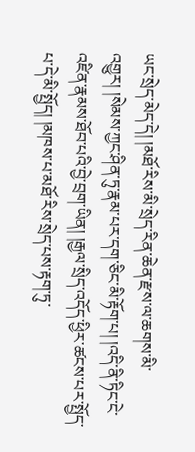ཡང་སྲེད་མེད་དེ། །མཐོ་རིས་མི་སྲེད་རིན་ཆེན་རྫས་ལ་ཆགས་མི་འགྱུར། །སེམས་ཀྱང་ཤིན་ཏུ་རྣམ་པར་དག་ཅིང་མི་རྟོག་པ། །འདི་ནི་ཏིང་ངེ་འཛིན་རྣམས་ཐོབ་པའི་བྱེ་བྲག་ཡིན། །རྒྱལ་སྲིད་འདོད་ཕྱིར་ཚངས་པར་སྤྱོད་པ་དེ་མི་སྤྱོད། །མཁས་པ་མཐོ་རིས་སྲེད་པས་རྟག་ཏུ་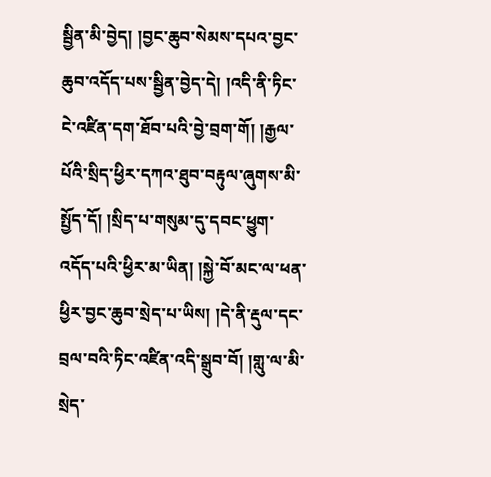སྦྱིན་མི་བྱེད། །བྱང་ཆུབ་སེམས་དཔའ་བྱང་ཆུབ་འདོད་པས་སྦྱིན་བྱེད་དེ། །འདི་ནི་ཏིང་ངེ་འཛིན་དག་ཐོབ་པའི་བྱེ་བྲག་གོ། །རྒྱལ་པོའི་སྲིད་ཕྱིར་དཀའ་ཐུབ་བརྟུལ་ཞུགས་མི་སྤྱོད་དོ། །སྲིད་པ་གསུམ་དུ་དབང་ཕྱུག་འདོད་པའི་ཕྱིར་མ་ཡིན། །སྐྱེ་བོ་མང་ལ་ཕན་ཕྱིར་བྱང་ཆུབ་སྲེད་པ་ཡིས། །དེ་ནི་རྡུལ་དང་བྲལ་བའི་ཏིང་འཛིན་འདི་སྒྲུབ་བོ། །གླུ་ལ་མི་སྲེད་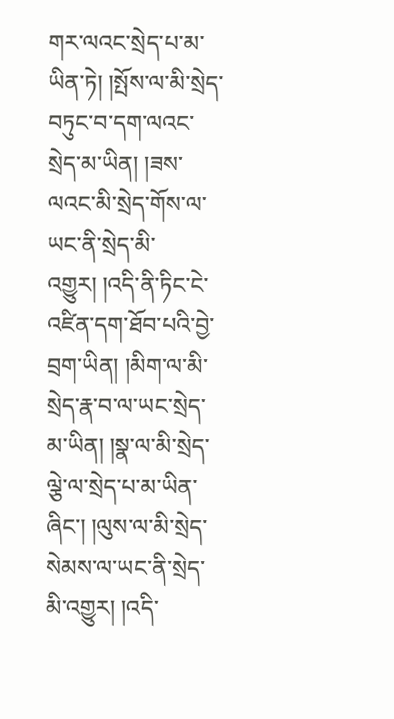གར་ལའང་སྲེད་པ་མ་ཡིན་ཏེ། །སྤོས་ལ་མི་སྲེད་བཏུང་བ་དག་ལའང་སྲེད་མ་ཡིན། །ཟས་ལའང་མི་སྲེད་གོས་ལ་ཡང་ནི་སྲེད་མི་འགྱུར། །འདི་ནི་ཏིང་ངེ་འཛིན་དག་ཐོབ་པའི་བྱེ་བྲག་ཡིན། །མིག་ལ་མི་སྲེད་རྣ་བ་ལ་ཡང་སྲེད་མ་ཡིན། །སྣ་ལ་མི་སྲེད་ལྕེ་ལ་སྲེད་པ་མ་ཡིན་ཞིང་། །ལུས་ལ་མི་སྲེད་སེམས་ལ་ཡང་ནི་སྲེད་མི་འགྱུར། །འདི་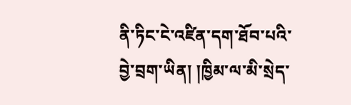ནི་ཏིང་ངེ་འཛིན་དག་ཐོབ་པའི་བྱེ་བྲག་ཡིན། །ཁྱིམ་ལ་མི་སྲེད་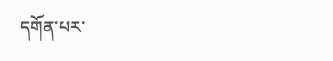དགོན་པར་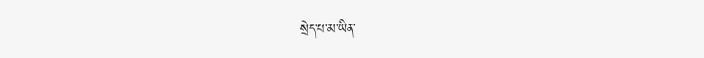སྲེད་པ་མ་ཡིན་